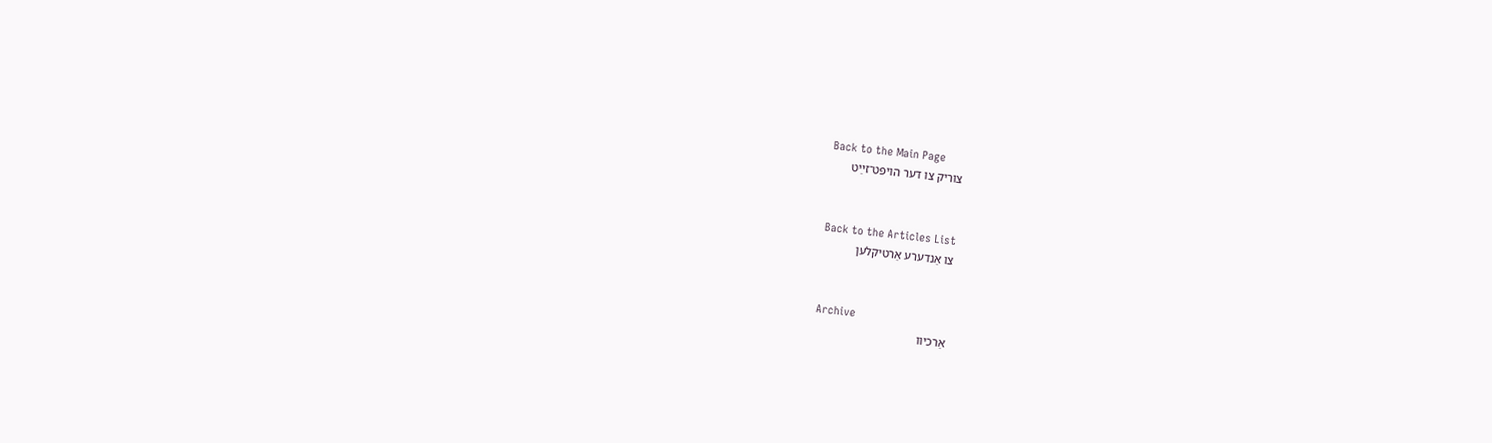Back to the Main Page
צוריק צו דער הויפּט־זײַט


Back to the Articles List
צו אַנדערע אַרטיקלען


Archive
אַרכיוו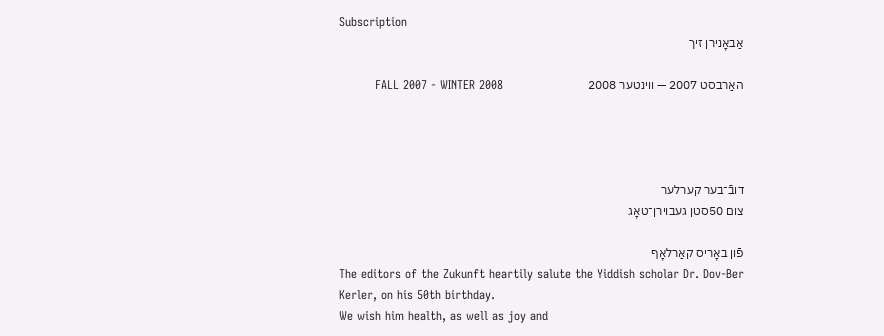Subscription
אַבאָנירן זיך

האַרבסט 2007 — ווינטער 2008                              FALL 2007 - WINTER 2008




דובֿ־בער קערלער
צום 50סטן געבוירן־טאָג

פֿון באָריס קאַרלאָף
The editors of the Zukunft heartily salute the Yiddish scholar Dr. Dov-Ber Kerler, on his 50th birthday.
We wish him health, as well as joy and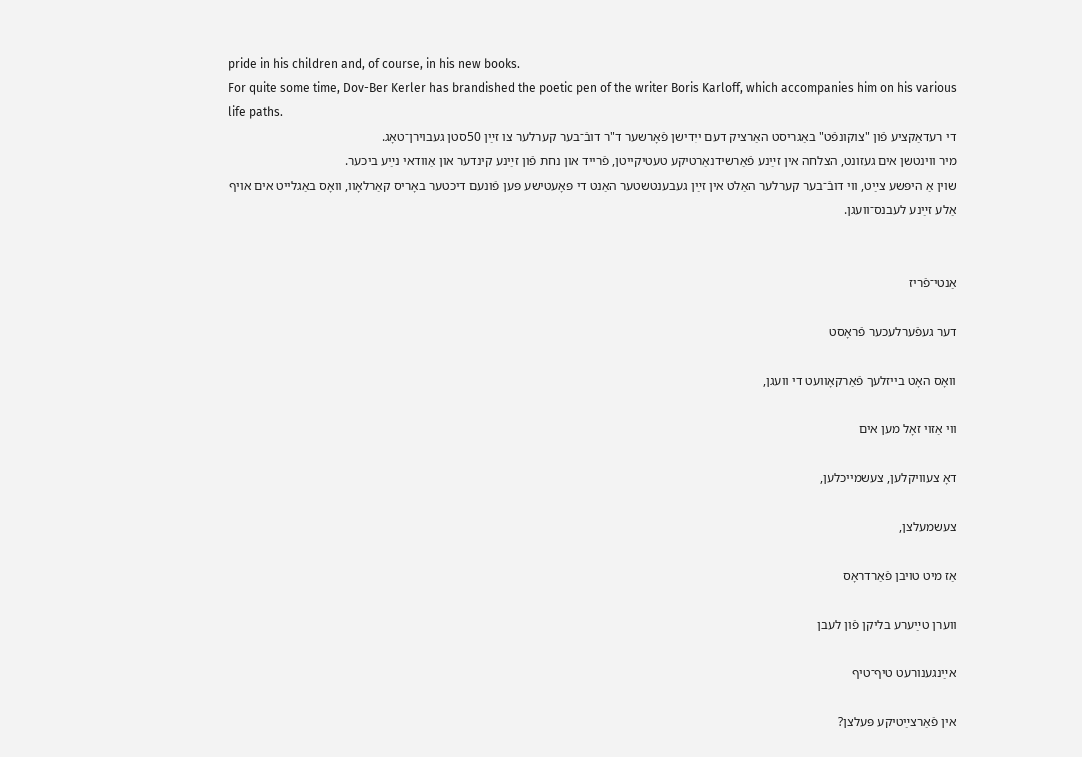pride in his children and, of course, in his new books.
For quite some time, Dov-Ber Kerler has brandished the poetic pen of the writer Boris Karloff, which accompanies him on his various life paths.
די רעדאַקציע פֿון "צוקונפֿט" באַגריסט האַרציק דעם ייִדישן פֿאָרשער ד"ר דובֿ־בער קערלער צו זײַן 50סטן געבוירן־טאָג.
מיר ווינטשן אים געזונט, הצלחה אין זײַנע פֿאַרשידנאַרטיקע טעטיקייטן, פֿרייד און נחת פֿון זײַנע קינדער און אַוודאי נײַע ביכער.
שוין אַ היפּשע צײַט, ווי דובֿ־בער קערלער האַלט אין זײַן געבענטשטער האַנט די פּאָעטישע פּען פֿונעם דיכטער באָריס קאַרלאָוו, וואָס באַגלייט אים אויף אַלע זײַנע לעבנס־וועגן.


אַנטי־פֿריז

דער געפֿערלעכער פֿראָסט

וואָס האָט בייזלעך פֿאַרקאָוועט די וועגן,

ווי אַזוי זאָל מען אים

דאָ צעוויקלען, צעשמייכלען,

צעשמעלצן,

אַז מיט טויבן פֿאַרדראָס

ווערן טײַערע בליקן פֿון לעבן

אײַנגענורעט טיף־טיף

אין פֿאַרצײַטיקע פּעלצן?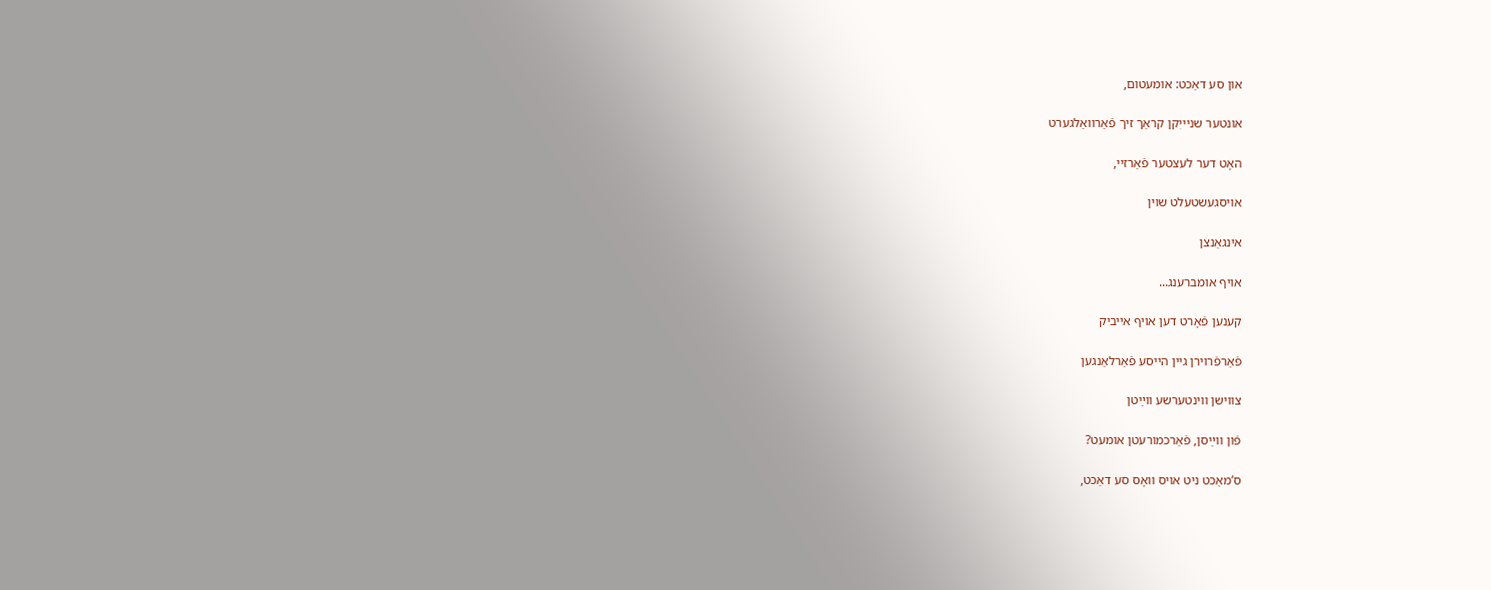און סע דאַכט: אומעטום,

אונטער שניייִקן קראַך זיך פֿאַרוואַלגערט

האָט דער לעצטער פֿאַרזיי,

אויסגעשטעלט שוין

אינגאַנצן

אויף אומברענג...

קענען פֿאָרט דען אויף אייביק

פֿאַרפֿרוירן גיין הייסע פֿאַרלאַנגען

צווישן ווינטערשע ווײַטן

פֿון ווײַסן, פֿאַרכמורעטן אומעט?

ס’מאַכט ניט אויס וואָס סע דאַכט,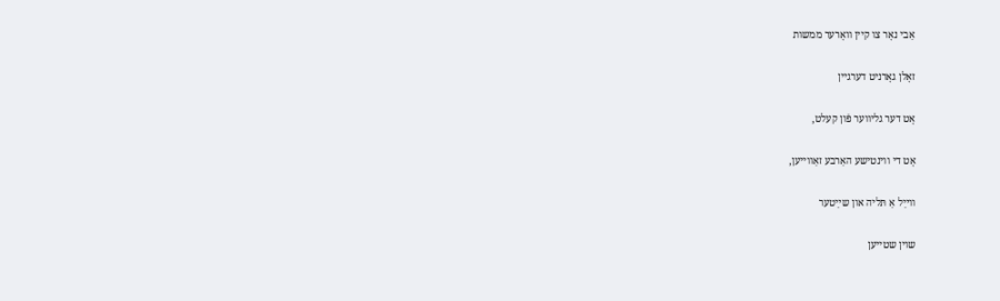אַבי נאָר צו קיין וואָרער ממשות

זאָלן גאָרניט דערגיין

אָט דער גליווער פֿון קעלט,

אָט די ווינטישע האַרבע זאַווייען,

ווײַל אַ תּליה און שײַטער

שוין שטייען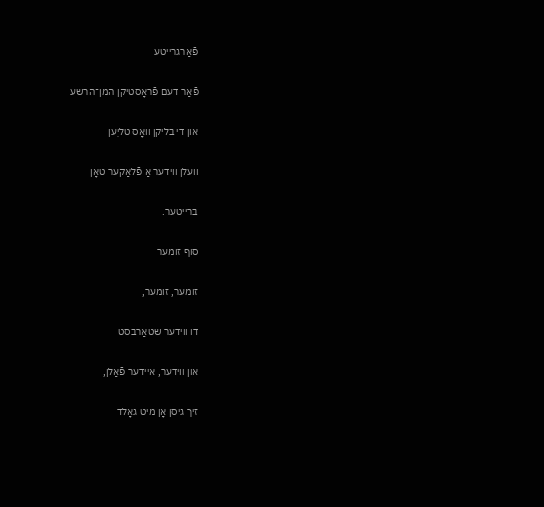פֿאַרגרייטע

פֿאַר דעם פֿראָסטיקן המן־הרשע

און די בליקן וואָס טליִען

וועלן ווידער אַ פֿלאַקער טאָן

ברייטער.

סוף זומער

זומער, זומער,

דו ווידער שטאַרבסט

און ווידער, איידער פֿאַלן,

זיך גיסן אָן מיט גאָלד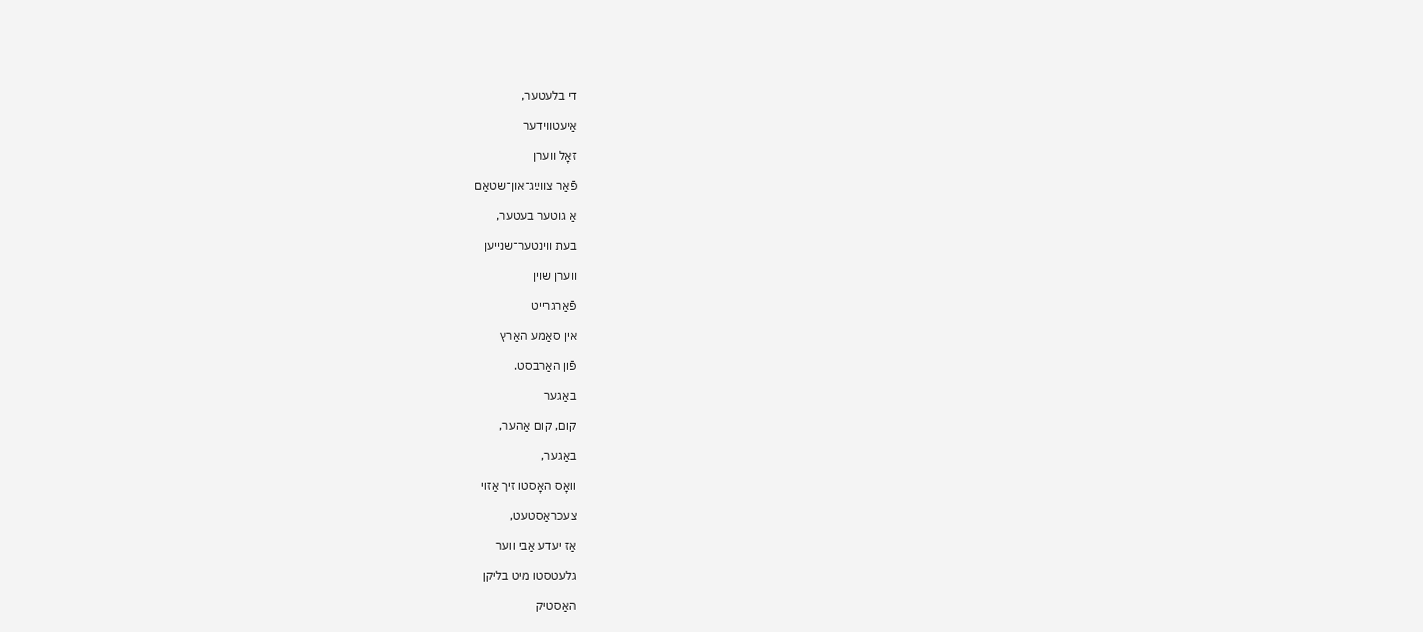די בלעטער,

אַיעטווידער

זאָל ווערן

פֿאַר צווײַג־און־שטאַם

אַ גוטער בעטער,

בעת ווינטער־שנייען

ווערן שוין

פֿאַרגרייט

אין סאַמע האַרץ

פֿון האַרבסט.

באַגער

קום, קום אַהער,

באַגער,

וואָס האָסטו זיך אַזוי

צעכראַסטעט,

אַז יעדע אַבי ווער

גלעטסטו מיט בליקן

האַסטיק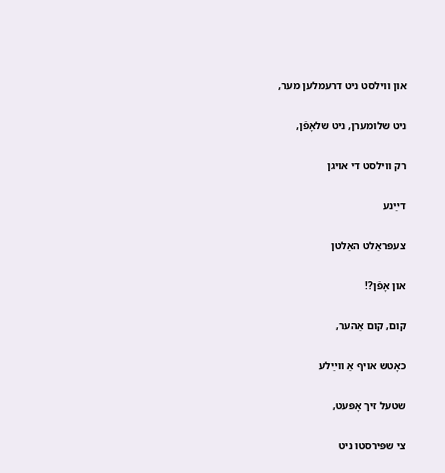און ווילסט ניט דרעמלען מער,

ניט שלומערן, ניט שלאָפֿן,

רק ווילסט די אויגן

דײַנע

צעפּראַלט האַלטן

און אָפֿן?!

קום, קום אַהער,

כאָטש אויף אַ ווײַלע

שטעל זיך אָפּעט,

צי שפּירסטו ניט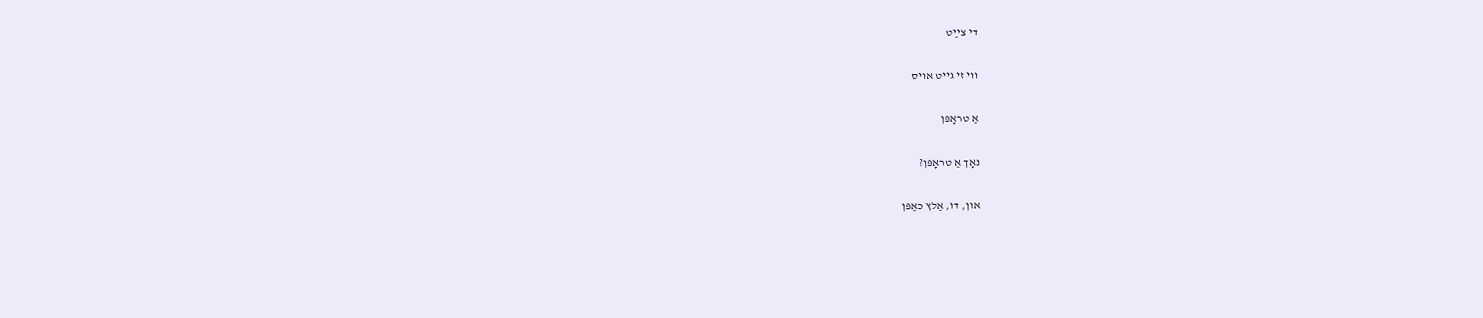די צײַט

ווי זי גייט אויס

אַ טראָפּן

נאָך אַ טראָפּן?

און, דו, אַלץ כאַפּן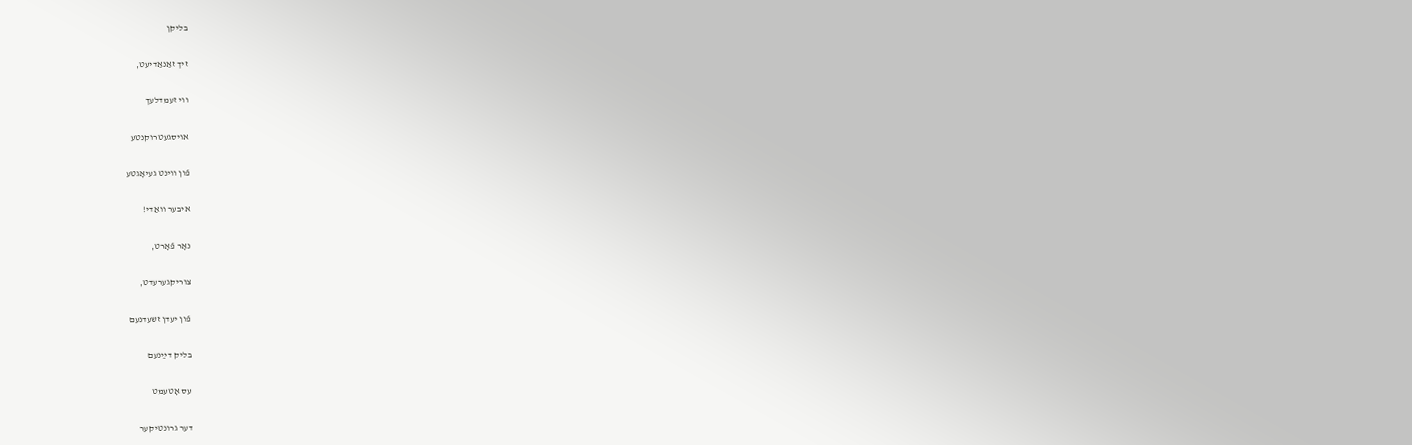בליקן

זיך זאַנאַדיעט,

ווי זעמדלעך

אויסגעטרוקנטע

פֿון ווינט געיאָגטע

איבער וואַדי!

נאָר פֿאָרט,

צוריקגערעדט,

פֿון יעדן זשעדנעם

בליק דײַנעם

עס אָטעמט

דער גרונטיקער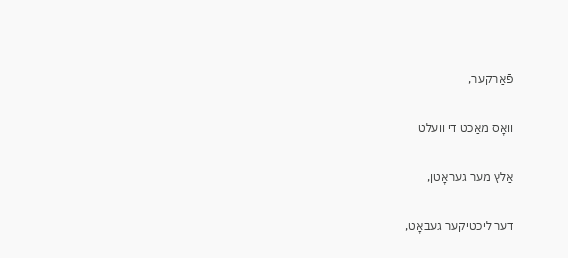פֿאַרקער,

וואָס מאַכט די וועלט

אַלץ מער געראָטן,

דער ליכטיקער געבאָט,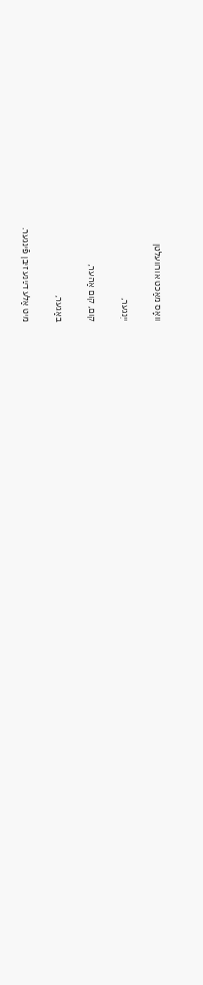וואָס מאַכט אורוועלטן

ייִנגער,

קום, קום אַהער,

באַגער,

מיט אַלע דײַנע זיבן פֿינגער.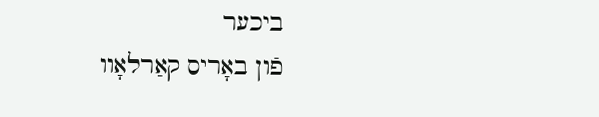ביכער
פֿון באָריס קאַרלאָוו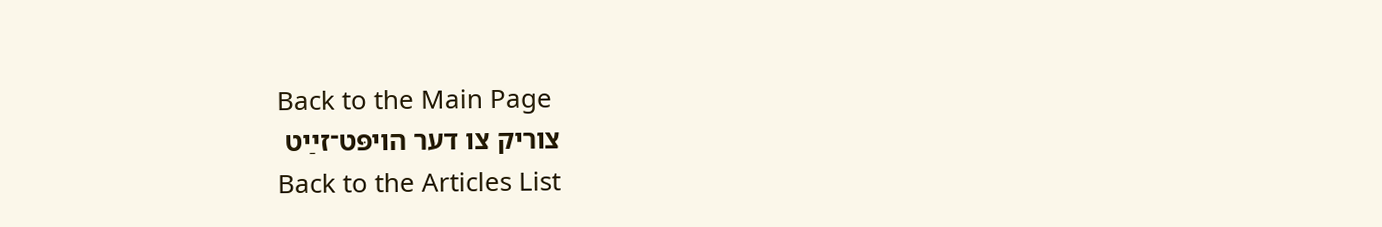Back to the Main Page
צוריק צו דער הויפּט־זײַט
Back to the Articles List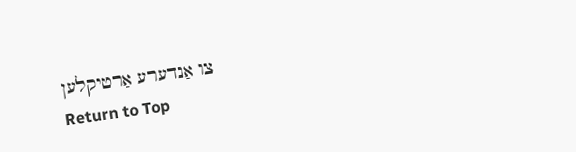צו אַנדערע אַרטיקלען
Return to Top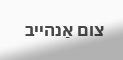צום אַנהייב